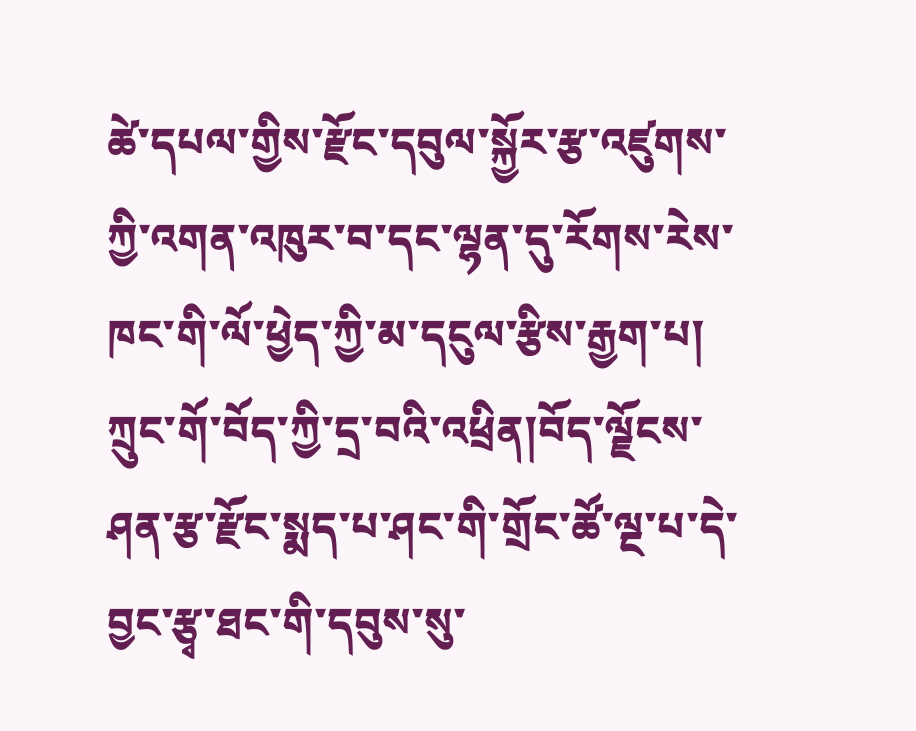ཚེ་དཔལ་གྱིས་རྫོང་དབུལ་སྐྱོར་རྩ་འཛུགས་ཀྱི་འགན་འཁུར་བ་དང་ལྷན་དུ་རོགས་རེས་ཁང་གི་ལོ་ཕྱེད་ཀྱི་མ་དངུལ་རྩིས་རྒྱག་པ།
ཀྲུང་གོ་བོད་ཀྱི་དྲ་བའི་འཕྲིན།བོད་ལྗོངས་ཤན་རྩ་རྫོང་སྨད་པ་ཤང་གི་གྲོང་ཚོ་ལྔ་པ་དེ་བྱང་རྩྭ་ཐང་གི་དབུས་སུ་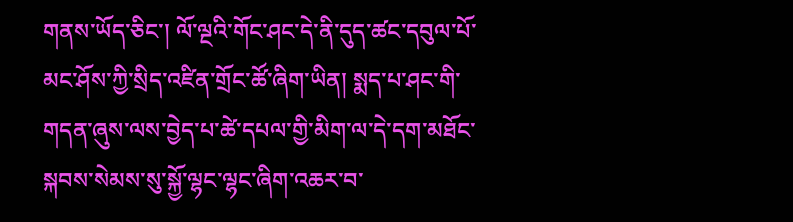གནས་ཡོད་ཅིང་། ལོ་ལྔའི་གོང་ཤང་དེ་ནི་དུད་ཚང་དབུལ་པོ་མང་ཤོས་ཀྱི་སྲིད་འཛིན་གྲོང་ཚོ་ཞིག་ཡིན། སྨད་པ་ཤང་གི་གདན་ཞུས་ལས་བྱེད་པ་ཚེ་དཔལ་གྱི་མིག་ལ་དེ་དག་མཐོང་སྐབས་སེམས་སུ་སྐྱོ་ལྷང་ལྷང་ཞིག་འཆར་བ་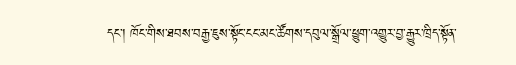དང་། ཁོང་གིས་ཐབས་བརྒྱ་ཇུས་སྟོང་ངང་མང་ཚོགས་དབུལ་སྒྲོལ་ཕྱུག་འགྱུར་བྱ་རྒྱུར་ཁྲིད་སྟོན་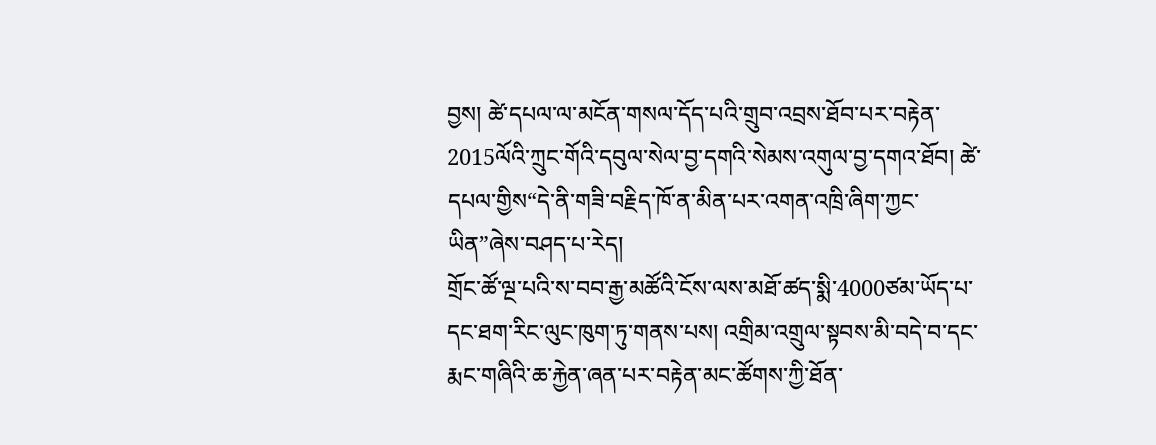བྱས། ཚེ་དཔལ་ལ་མངོན་གསལ་དོད་པའི་གྲུབ་འབྲས་ཐོབ་པར་བརྟེན་2015ལོའི་ཀྲུང་གོའི་དབུལ་སེལ་བྱ་དགའི་སེམས་འགུལ་བྱ་དགའ་ཐོབ། ཚེ་དཔལ་གྱིས“དེ་ནི་གཟི་བརྗིད་ཁོ་ན་མིན་པར་འགན་འཁྲི་ཞིག་ཀྱང་ཡིན”ཞེས་བཤད་པ་རེད།
གྲོང་ཚོ་ལྔ་པའི་ས་བབ་རྒྱ་མཚོའི་ངོས་ལས་མཐོ་ཚད་སྨི་4000ཙམ་ཡོད་པ་དང་ཐག་རིང་ལུང་ཁུག་ཏུ་གནས་པས། འགྲིམ་འགྲུལ་སྟབས་མི་བདེ་བ་དང་རྨང་གཞིའི་ཆ་རྐྱེན་ཞན་པར་བརྟེན་མང་ཚོགས་ཀྱི་ཐོན་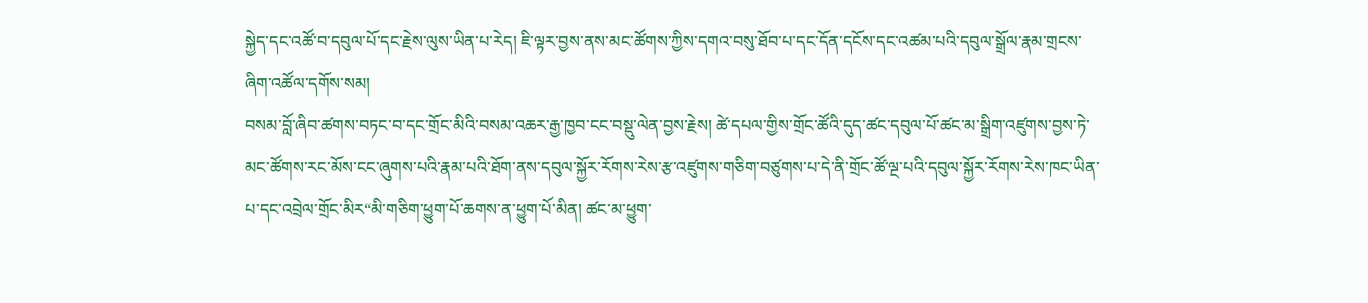སྐྱེད་དང་འཚོ་བ་དབུལ་པོ་དང་རྗེས་ལུས་ཡིན་པ་རེད། ཇི་ལྟར་བྱས་ནས་མང་ཚོགས་ཀྱིས་དགའ་བསུ་ཐོབ་པ་དང་དོན་དངོས་དང་འཚམ་པའི་དབུལ་སྒྲོལ་རྣམ་གྲངས་ཞིག་འཚོལ་དགོས་སམ།
བསམ་བློ་ཞིབ་ཚགས་བཏང་བ་དང་གྲོང་མིའི་བསམ་འཆར་རྒྱ་ཁྱབ་ངང་བསྡུ་ལེན་བྱས་རྗེས། ཚེ་དཔལ་གྱིས་གྲོང་ཚོའི་དུད་ཚང་དབུལ་པོ་ཚང་མ་སྒྲིག་འཛུགས་བྱས་ཏེ་མང་ཚོགས་རང་མོས་ངང་ཞུགས་པའི་རྣམ་པའི་ཐོག་ནས་དབུལ་སྐྱོར་རོགས་རེས་རྩ་འཛུགས་གཅིག་བཙུགས་པ་དེ་ནི་གྲོང་ཚོ་ལྔ་པའི་དབུལ་སྐྱོར་རོགས་རེས་ཁང་ཡིན་པ་དང་འབྲེལ་གྲོང་མིར“མི་གཅིག་ཕྱུག་པོ་ཆགས་ན་ཕྱུག་པོ་མིན། ཚང་མ་ཕྱུག་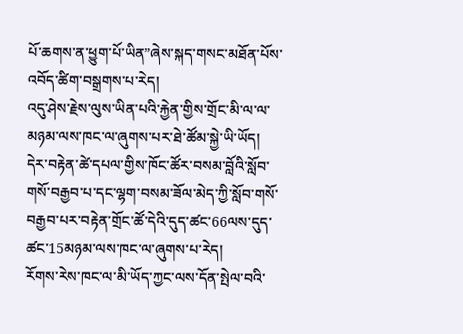པོ་ཆགས་ན་ཕྱུག་པོ་ཡིན”ཞེས་སྐད་གསང་མཐོན་པོས་འབོད་ཚིག་བསྒྲགས་པ་རེད།
འདུ་ཤེས་རྗེས་ལུས་ཡིན་པའི་རྐྱེན་གྱིས་གྲོང་མི་ལ་ལ་མཉམ་ལས་ཁང་ལ་ཞུགས་པར་ཐེ་ཚོམ་སྐྱེ་ཡི་ཡོད། དེར་བརྟེན་ཚེ་དཔལ་གྱིས་ཁོང་ཚོར་བསམ་བློའི་སློབ་གསོ་བརྒྱབ་པ་དང་ལྷག་བསམ་ཟོལ་མེད་ཀྱི་སློབ་གསོ་བརྒྱབ་པར་བརྟེན་གྲོང་ཚོ་དེའི་དུད་ཚང་66ལས་དུད་ཚང་15མཉམ་ལས་ཁང་ལ་ཞུགས་པ་རེད།
རོགས་རེས་ཁང་ལ་མི་ཡོད་ཀྱང་ལས་དོན་སྤེལ་བའི་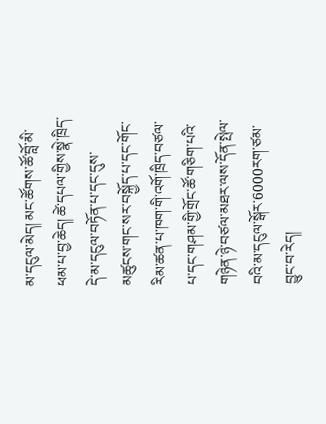མ་དངུལ་མེད། མང་ཚོགས་ཚོ་བློ་མི་ཕམ་པ་བྱ་ཆེད། ཚེ་དཔལ་གྱིས་སྣེ་ཁྲིད་དེ་མ་དངུལ་བཏོན་པ་དང་དུས་མཚུངས་གང་སར་བསྐྱོད་པ་དང་གོང་རིམ་ཚན་པ་ཁག་གི་འགོ་ཁྲིད་བཙལ་པ་དང་གཤམ་གྱི་གྲོང་ཚོ་གཅིག་པའི་གཉེན་ཉེ་བཙལ་མཐར་ལས་དོན་སྤེལ་བའི་མ་དངུལ་སྒོར་6000རག་ཙམ་བྱུང་བ་རེད།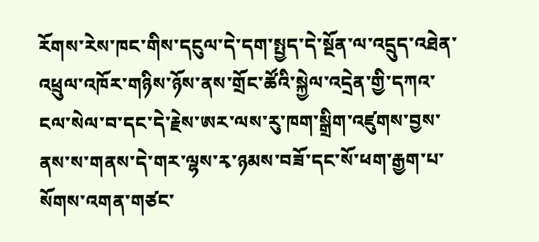རོགས་རེས་ཁང་གིས་དངུལ་དེ་དག་སྤྱད་དེ་སྔོན་ལ་འདྲུད་འཐེན་འཕྲུལ་འཁོར་གཉིས་ཉོས་ནས་གྲོང་ཚོའི་སྐྱེལ་འདྲེན་གྱི་དཀའ་ངལ་སེལ་བ་དང་དེ་རྗེས་ཨར་ལས་རུ་ཁག་སྒྲིག་འཛུགས་བྱས་ནས་ས་གནས་དེ་གར་ལྷས་རྭ་ཉམས་བཟོ་དང་སོ་ཕག་རྒྱག་པ་སོགས་འགན་གཙང་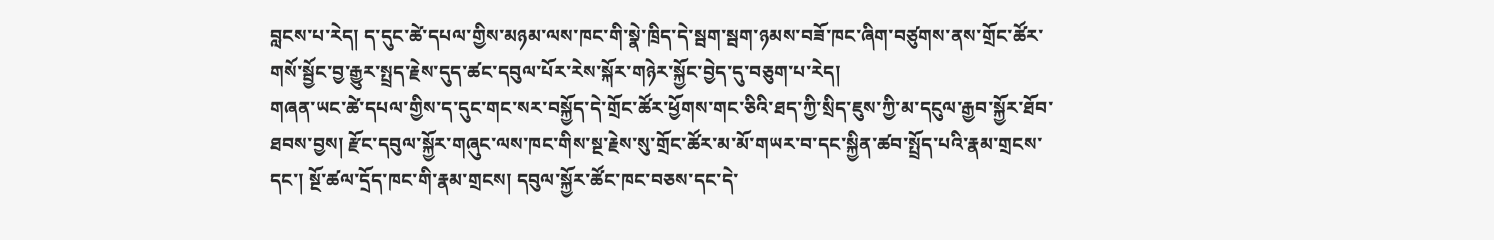བླངས་པ་རེད། ད་དུང་ཚེ་དཔལ་གྱིས་མཉམ་ལས་ཁང་གི་སྣེ་ཁྲིད་དེ་སྦག་སྦག་ཉམས་བཟོ་ཁང་ཞིག་བཙུགས་ནས་གྲོང་ཚོར་གསོ་སྦྱོང་བྱ་རྒྱུར་སྤྲད་རྗེས་དུད་ཚང་དབུལ་པོར་རེས་སྐོར་གཉེར་སྐྱོང་བྱེད་དུ་བཅུག་པ་རེད།
གཞན་ཡང་ཚེ་དཔལ་གྱིས་ད་དུང་གང་སར་བསྐྱོད་དེ་གྲོང་ཚོར་ཕྱོགས་གང་ཅིའི་ཐད་ཀྱི་སྲིད་ཇུས་ཀྱི་མ་དངུལ་རྒྱབ་སྐྱོར་ཐོབ་ཐབས་བྱས། རྫོང་དབུལ་སྐྱོར་གཞུང་ལས་ཁང་གིས་སྔ་རྗེས་སུ་གྲོང་ཚོར་མ་མོ་གཡར་བ་དང་སྐྱིན་ཚབ་སྤྲོད་པའི་རྣམ་གྲངས་དང་། སྔོ་ཚལ་དྲོད་ཁང་གི་རྣམ་གྲངས། དབུལ་སྐྱོར་ཚོང་ཁང་བཅས་དང་དེ་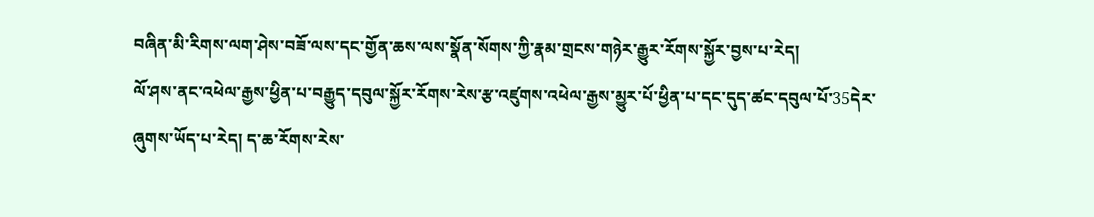བཞིན་མི་རིགས་ལག་ཤེས་བཟོ་ལས་དང་གྱོན་ཆས་ལས་སྣོན་སོགས་ཀྱི་རྣམ་གྲངས་གཉེར་རྒྱུར་རོགས་སྐྱོར་བྱས་པ་རེད།
ལོ་ཤས་ནང་འཕེལ་རྒྱས་ཕྱིན་པ་བརྒྱུད་དབུལ་སྐྱོར་རོགས་རེས་རྩ་འཛུགས་འཕེལ་རྒྱས་མྱུར་པོ་ཕྱིན་པ་དང་དུད་ཚང་དབུལ་པོ་35དེར་ཞུགས་ཡོད་པ་རེད། ད་ཆ་རོགས་རེས་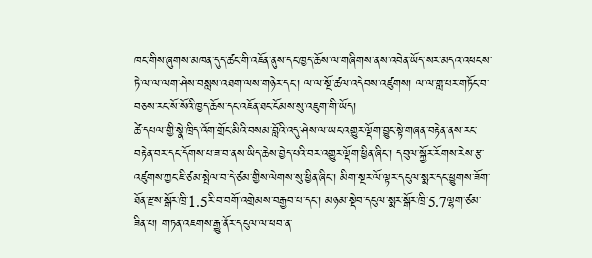ཁང་གིས་ཞུགས་མཁན་དུད་ཚང་གི་འཇོན་ནུས་དང་ཁྱད་ཆོས་ལ་གཞིགས་ནས་འབེན་ཡོད་སར་མདའ་འཕངས་ཏེ་ལ་ལ་ལག་ཤེས་བསླས་འཐག་ལས་གཉེར་དང་། ལ་ལ་སྔོ་ཚལ་འདེབས་འཛུགས། ལ་ལ་གླ་པར་གཏོང་བ་བཅས་རང་སོ་སོའི་ཁྱད་ཆོས་དང་འཇོན་ཐང་ངོམས་སུ་འཇུག་གི་ཡོད།
ཚེ་དཔལ་གྱི་སྣེ་ཁྲིད་འོག་གྲོང་མིའི་བསམ་བློའི་འདུ་ཤེས་ལ་ཡང་འགྱུར་ལྡོག་བྱུང་སྟེ་གཞན་བརྟེན་ནས་རང་བརྟེན་བར་དང་དོགས་པ་ཟ་བ་ནས་ཡིད་ཆེས་བྱེད་པའི་བར་འགྱུར་ལྡོག་ཕྱིན་ཞིང་། དབུལ་སྐྱོར་རོགས་རེས་རྩ་འཛུགས་ཀྱང་ཇི་ཙམ་སྤེལ་བ་དེ་ཙམ་གྱིས་ལེགས་སུ་ཕྱིན་ཞིང་། མིག་སྔར་ལོ་ལྟར་དངུལ་སྨར་དང་ཕྱུགས་ཟོག་ཐོན་རྫས་སྒོར་ཁྲི་1.5རི་བ་བགོ་འགྲེམས་བརྒྱབ་པ་དང་། མཉམ་སྡེབ་དངུལ་སྨར་སྒོར་ཁྲི་5.7ལྷག་ཙམ་ཟིན་པ། གཏན་འཇགས་རྒྱུ་ནོར་དངུལ་ལ་ཕབ་ན་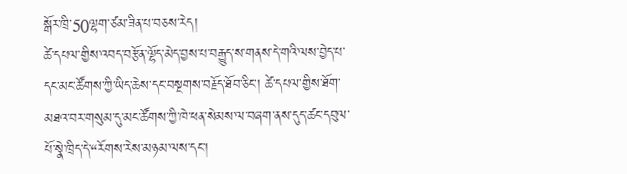སྒོར་ཁྲི་50ལྷག་ཙམ་ཟིན་པ་བཅས་རེད།
ཚེ་དཔལ་གྱིས་འབད་བརྩོན་ལྷོད་མེད་བྱས་པ་བརྒྱུད་ས་གནས་དེ་གའི་ལས་བྱེད་པ་དང་མང་ཚོགས་ཀྱི་ཡིད་ཆེས་དང་བསྔགས་བརྗོད་ཐོབ་ཅིང་། ཚེ་དཔལ་གྱིས་ཐོག་མཐའ་བར་གསུམ་དུ་མང་ཚོགས་ཀྱི་ཁེ་ཕན་སེམས་ལ་བཞག་ནས་དུད་ཚང་དབུལ་པོ་སྣེ་ཁྲིད་དེ་“རོགས་རེས་མཉམ་ལས་དང་།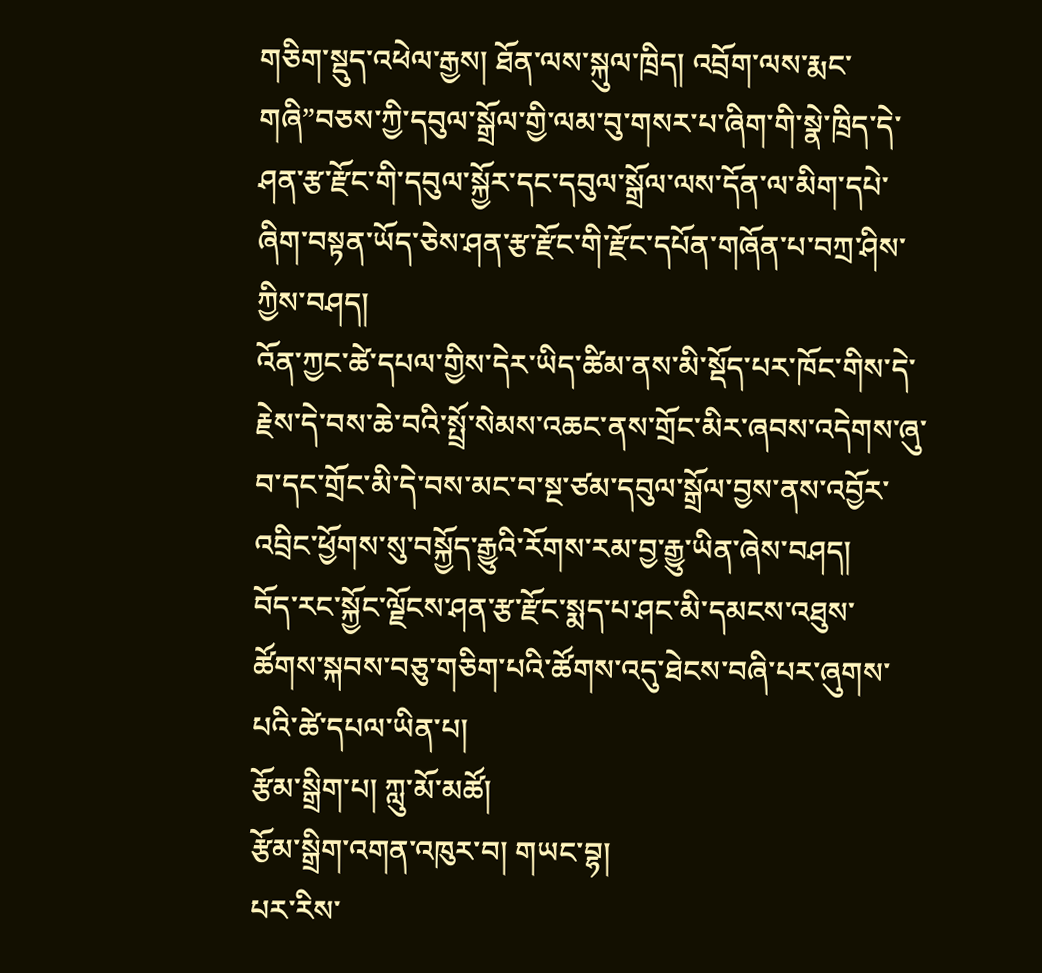གཅིག་སྡུད་འཕེལ་རྒྱས། ཐོན་ལས་སྐུལ་ཁྲིད། འབྲོག་ལས་རྨང་གཞི”བཅས་ཀྱི་དབུལ་སྒྲོལ་གྱི་ལམ་བུ་གསར་པ་ཞིག་གི་སྣེ་ཁྲིད་དེ་ཤན་རྩ་རྫོང་གི་དབུལ་སྐྱོར་དང་དབུལ་སྒྲོལ་ལས་དོན་ལ་མིག་དཔེ་ཞིག་བསྟན་ཡོད་ཅེས་ཤན་རྩ་རྫོང་གི་རྫོང་དཔོན་གཞོན་པ་བཀྲ་ཤིས་ཀྱིས་བཤད།
འོན་ཀྱང་ཚེ་དཔལ་གྱིས་དེར་ཡིད་ཚིམ་ནས་མི་སྡོད་པར་ཁོང་གིས་དེ་རྗེས་དེ་བས་ཆེ་བའི་སྤྲོ་སེམས་འཆང་ནས་གྲོང་མིར་ཞབས་འདེགས་ཞུ་བ་དང་གྲོང་མི་དེ་བས་མང་བ་སྔ་ཙམ་དབུལ་སྒྲོལ་བྱས་ནས་འབྱོར་འབྲིང་ཕྱོགས་སུ་བསྐྱོད་རྒྱུའི་རོགས་རམ་བྱ་རྒྱུ་ཡིན་ཞེས་བཤད།
བོད་རང་སྐྱོང་ལྗོངས་ཤན་རྩ་རྫོང་སྨད་པ་ཤང་མི་དམངས་འཐུས་ཚོགས་སྐབས་བཅུ་གཅིག་པའི་ཚོགས་འདུ་ཐེངས་བཞི་པར་ཞུགས་པའི་ཚེ་དཔལ་ཡིན་པ།
རྩོམ་སྒྲིག་པ། ཀླུ་མོ་མཚོ།
རྩོམ་སྒྲིག་འགན་འཁུར་བ། གཡང་བྷ།
པར་རིས་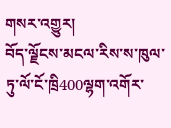གསར་འགྱུར།
བོད་ལྗོངས་མངལ་རིས་ས་ཁུལ་ཏུ་ལོ་ངོ་ཁྲི400ལྷག་འགོར་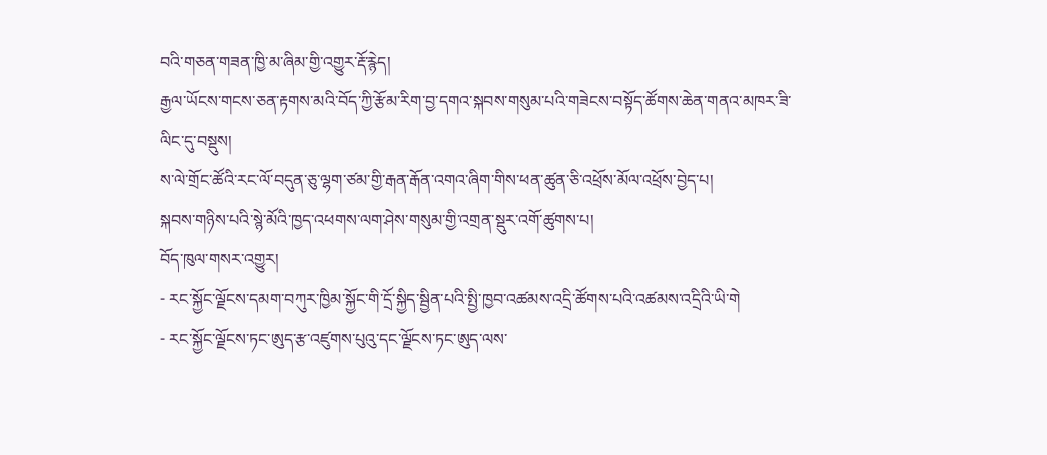བའི་གཅན་གཟན་ཁྱི་མ་ཞིམ་གྱི་འགྱུར་རྡོ་རྙེད།
རྒྱལ་ཡོངས་གངས་ཅན་རྟགས་མའི་བོད་ཀྱི་རྩོམ་རིག་བྱ་དགའ་སྐབས་གསུམ་པའི་གཟེངས་བསྟོད་ཚོགས་ཆེན་གནའ་མཁར་ཟི་ལིང་དུ་བསྡུས།
ས་ལེ་གྲོང་ཚོའི་རང་ལོ་བདུན་ཅུ་ལྷག་ཙམ་གྱི་རྒན་རྒོན་འགའ་ཞིག་གིས་ཕན་ཚུན་ཅི་འཕྲོས་མོལ་འཕྲོས་བྱེད་པ།
སྐབས་གཉིས་པའི་སྙེ་མོའི་ཁྱད་འཕགས་ལག་ཤེས་གསུམ་གྱི་འགྲན་སྡུར་འགོ་ཚུགས་པ།
བོད་ཁུལ་གསར་འགྱུར།
- རང་སྐྱོང་ལྗོངས་དམག་བཀུར་ཁྱིམ་སྐྱོང་གི་དྲོ་སྐྱིད་སྦྱིན་པའི་སྤྱི་ཁྱབ་འཚམས་འདྲི་ཚོགས་པའི་འཚམས་འདྲིའི་ཡི་གེ
- རང་སྐྱོང་ལྗོངས་ཏང་ཨུད་རྩ་འཛུགས་པུའུ་དང་ལྗོངས་ཏང་ཨུད་ལས་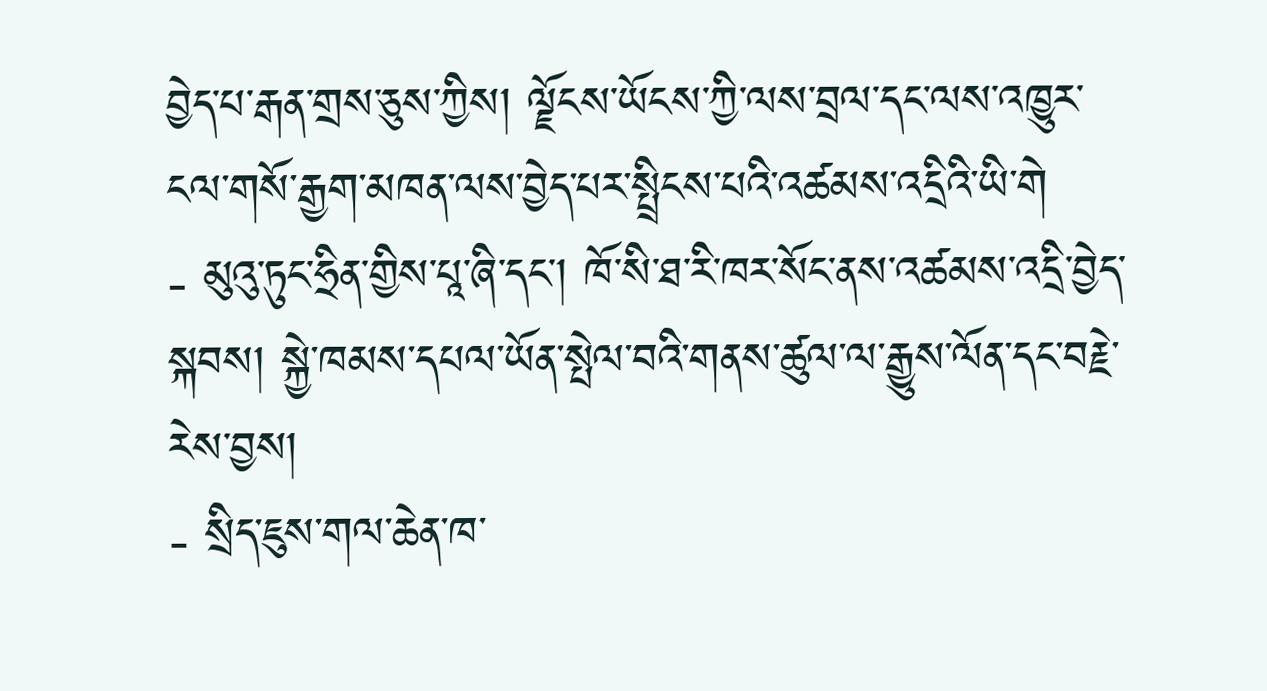བྱེད་པ་རྒན་གྲས་ཅུས་ཀྱིས། ལྗོངས་ཡོངས་ཀྱི་ལས་བྲལ་དང་ལས་འཁྱུར་ངལ་གསོ་རྒྱག་མཁན་ལས་བྱེད་པར་སྤྲིངས་པའི་འཚམས་འདྲིའི་ཡི་གེ
- མུའུ་ཏུང་ཧྲིན་གྱིས་པཱ་ཞི་དང་། ཁོ་སི་ཐ་རི་ཁར་སོང་ནས་འཚམས་འདྲི་བྱེད་སྐབས། སྐྱེ་ཁམས་དཔལ་ཡོན་སྤེལ་བའི་གནས་ཚུལ་ལ་རྒྱུས་ལོན་དང་བརྗེ་རེས་བྱས།
- སྲིད་ཇུས་གལ་ཆེན་ཁ་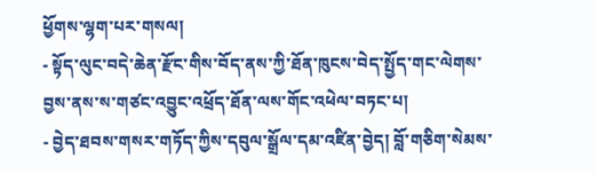ཕྱོགས་ལྷག་པར་གསལ།
- སྟོད་ལུང་བདེ་ཆེན་རྫོང་གིས་བོད་ནས་ཀྱི་ཐོན་ཁུངས་བེད་སྤྱོད་གང་ལེགས་བྱས་ནས་ས་གཙང་འབྱུང་འཕྲོད་ཐོན་ལས་གོང་འཕེལ་བཏང་པ།
- བྱེད་ཐབས་གསར་གཏོད་ཀྱིས་དབུལ་སྒྲོལ་དམ་འཛིན་བྱེད། བློ་གཅིག་སེམས་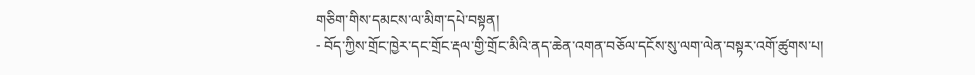གཅིག་གིས་དམངས་ལ་མིག་དཔེ་བསྟན།
- བོད་ཀྱིས་གྲོང་ཁྱེར་དང་གྲོང་རྡལ་གྱི་གྲོང་མིའི་ནད་ཆེན་འགན་བཅོལ་དངོས་སུ་ལག་ལེན་བསྟར་འགོ་ཚུགས་པ།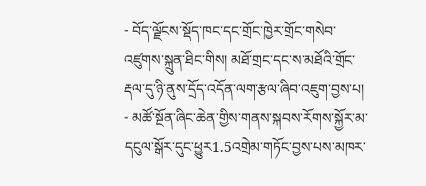- བོད་ལྗོངས་སྡོད་ཁང་དང་གྲོང་ཁྱེར་གྲོང་གསེབ་འཛུགས་སྐྲུན་ཐིང་གིས། མཐོ་གྲང་དང་ས་མཐོའི་གྲོང་རྡལ་དུ་ཉི་ནུས་དྲོད་འདོན་ལག་རྩལ་ཞིབ་འཇུག་བྱས་པ།
- མཚོ་སྔོན་ཞིང་ཆེན་གྱིས་གནས་སྐབས་རོགས་སྐྱོར་མ་དངུལ་སྒོར་དུང་ཕྱུར1.5འགྲེམ་གཏོང་བྱས་པས་མཁར་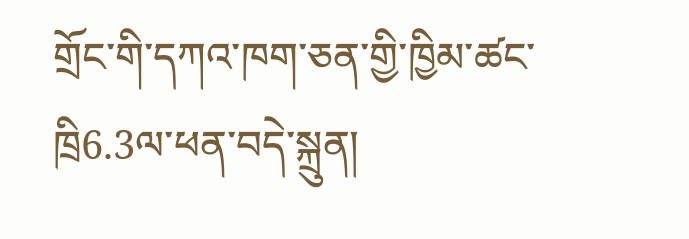གྲོང་གི་དཀའ་ཁག་ཅན་གྱི་ཁྱིམ་ཚང་ཁྲི6.3ལ་ཕན་བདེ་སྐྲུན།